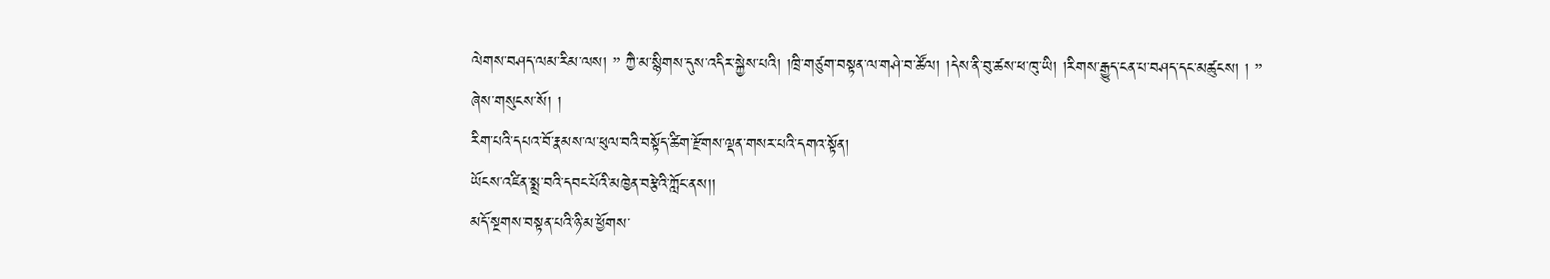ལེགས་བཤད་ལམ་རིམ་ལས། ” ཀྱཻ་མ་སྙིགས་དུས་འདིར་སྐྱེས་པའི། །ཁྲི་གཙུག་བསྟན་ལ་གཤེ་བ་ཚོལ། །དེས་ནི་བུ་ཚས་ཕ་ཁུ་ཡི། །རིགས་རྒྱུད་ངན་པ་བཤད་དང་མཚུངས། ། ” ཞེས་གསུངས་སོ། །
རིག་པའི་དཔའ་བོ་རྣམས་ལ་ཕུལ་བའི་བསྟོད་ཚིག་རྫོགས་ལྡན་གསར་པའི་དགའ་སྟོན།
ཡོངས་འཛིན་སྨྲ་བའི་དབང་པོའི་མཁྱེན་བརྩེའི་ཀློང་ནས།།
མདོ་སྔགས་བསྟན་པའི་ཉི་མ་ཕྱོགས་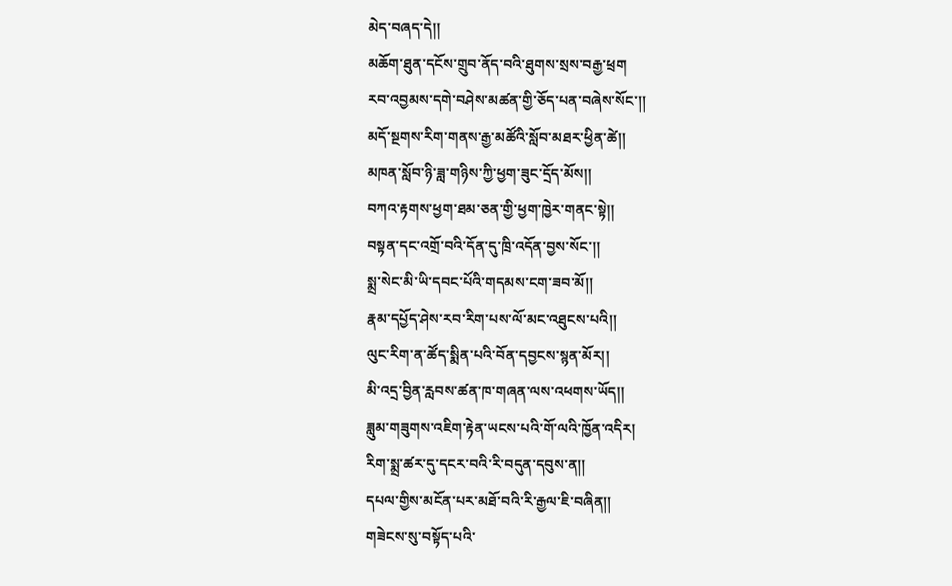མེད་བཞད་དེ།།
མཆོག་ཐུན་དངོས་གྲུབ་ནོད་བའི་ཐུགས་སྲས་བརྒྱ་ཕྲག
རབ་འབྱམས་དགེ་བཤེས་མཚན་གྱི་ཅོད་པན་བཞེས་སོང་།།
མདོ་སྔགས་རིག་གནས་རྒྱ་མཚོའི་སློབ་མཐར་ཕྱིན་ཚེ།།
མཁན་སློབ་ཉི་ཟླ་གཉིས་ཀྱི་ཕྱག་ཟུང་དྲོད་མོས།།
བཀའ་རྟགས་ཕྱག་ཐམ་ཅན་གྱི་ཕྱག་ཁྱེར་གནང་སྟེ།།
བསྟན་དང་འགྲོ་བའི་དོན་དུ་ཁྲི་འདོན་བྱས་སོང་།།
སྨྲ་སེང་མི་ཡི་དབང་པོའི་གདམས་ངག་ཟབ་མོ།།
རྣམ་དཔྱོད་ཤེས་རབ་རིག་པས་ལོ་མང་འཐུངས་པའི།།
ལུང་རིག་ན་ཚོད་སྨིན་པའི་བོན་དབྱངས་སྙན་མོར།།
མི་འདྲ་བྱིན་རླབས་ཚན་ཁ་གཞན་ལས་འཕགས་ཡོད།།
ཟླུམ་གཟུགས་འཇིག་རྟེན་ཡངས་པའི་གོ་ལའི་ཁྱོན་འདིར།
རིག་སྨྲ་ཚར་དུ་དངར་བའི་རི་བདུན་དབུས་ན།།
དཔལ་གྱིས་མངོན་པར་མཐོ་བའི་རི་རྒྱལ་ཇི་བཞིན།།
གཟེངས་སུ་བསྟོད་པའི་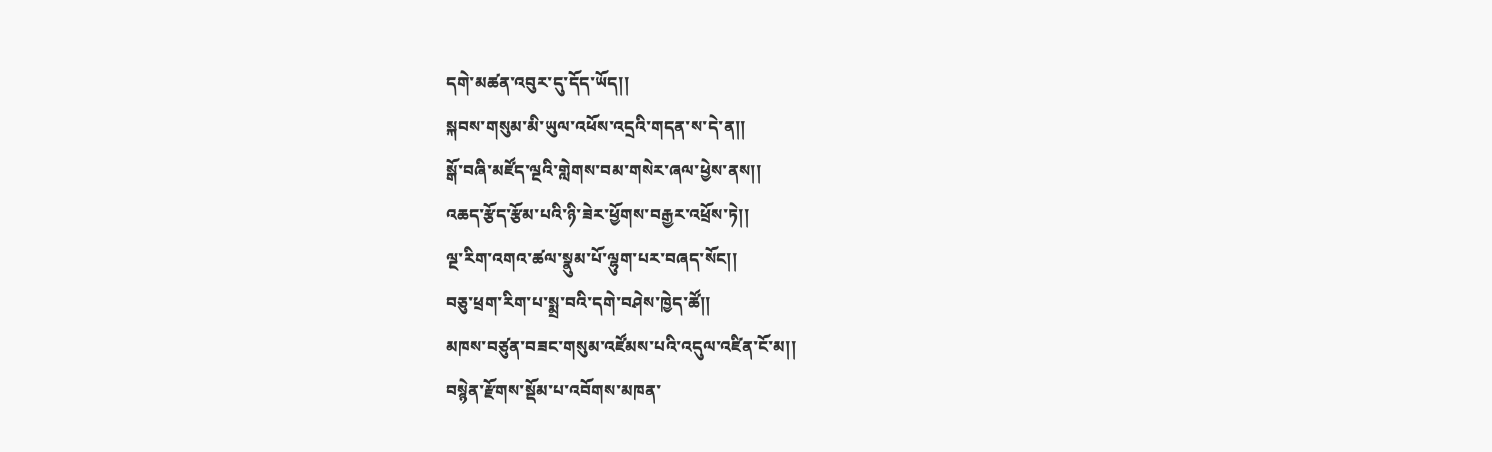དགེ་མཚན་འབུར་དུ་དོད་ཡོད།།
སྐབས་གསུམ་མི་ཡུལ་འཕོས་འདྲའི་གདན་ས་དེ་ན།།
སྒོ་བཞི་མཛོད་ལྔའི་གླེགས་བམ་གསེར་ཞལ་ཕྱེས་ནས།།
འཆད་རྩོད་རྩོམ་པའི་ཉི་ཟེར་ཕྱོགས་བརྒྱར་འཕྲོས་ཏེ།།
ལྔ་རིག་འགའ་ཚལ་སྣུམ་པོ་ལྷུག་པར་བཞད་སོང།།
བཅུ་ཕྲག་རིག་པ་སྨྲ་བའི་དགེ་བཤེས་ཁྱེད་ཚོ།།
མཁས་བཙུན་བཟང་གསུམ་འཛོམས་པའི་འདུལ་འཛིན་ངོ་མ།།
བསྙེན་རྫོགས་སྡོམ་པ་འབོགས་མཁན་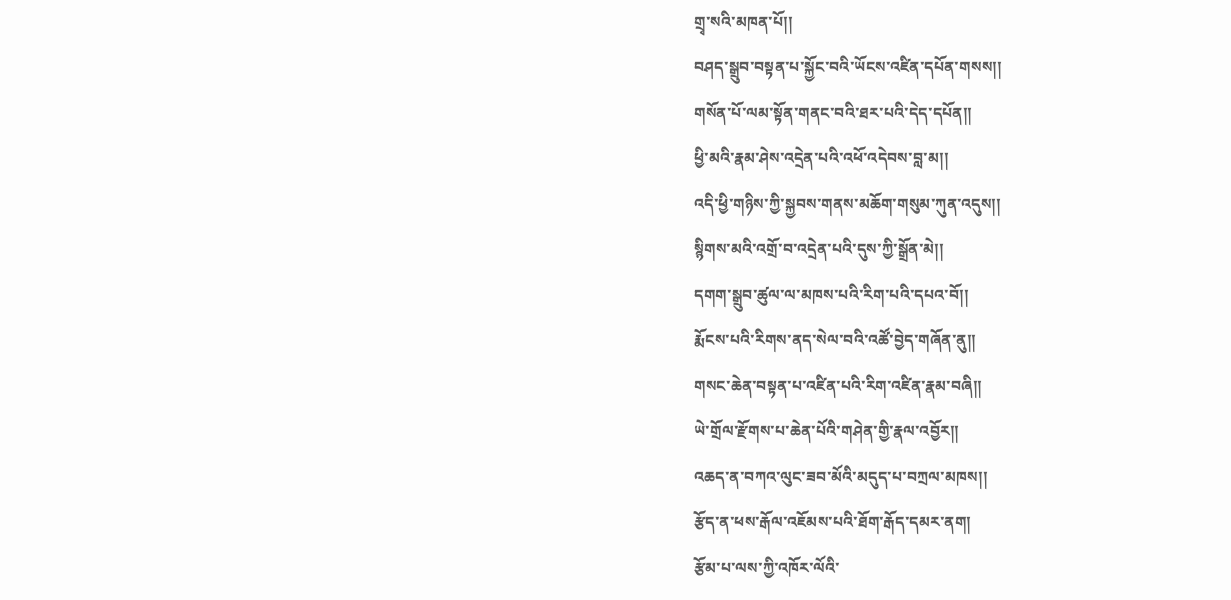གྲྭ་སའི་མཁན་པོ།།
བཤད་སྒྲུབ་བསྟན་པ་སྐྱོང་བའི་ཡོངས་འཛིན་དཔོན་གསས།།
གསོན་པོ་ལམ་སྟོན་གནང་བའི་ཐར་པའི་དེད་དཔོན།།
ཕྱི་མའི་རྣམ་ཤེས་འདྲེན་པའི་འཕོ་འདེབས་བླ་མ།།
འདི་ཕྱི་གཉིས་ཀྱི་སྐྱབས་གནས་མཆོག་གསུམ་ཀུན་འདུས།།
སྙིགས་མའི་འགྲོ་བ་འདྲེན་པའི་དུས་ཀྱི་སྒྲོན་མེ།།
དགག་སྒྲུབ་ཚུལ་ལ་མཁས་པའི་རིག་པའི་དཔའ་བོ།།
རྨོངས་པའི་རིགས་ནད་སེལ་བའི་འཚོ་བྱེད་གཞོན་ནུ།།
གསང་ཆེན་བསྟན་པ་འཛིན་པའི་རིག་འཛིན་རྣམ་བཞི།།
ཡེ་གྲོལ་རྫོགས་པ་ཆེན་པོའི་གཤེན་གྱི་རྣལ་འབྱོར།།
འཆད་ན་བཀའ་ལུང་ཟབ་མོའི་མདུད་པ་བཀྲལ་མཁས།།
རྩོད་ན་ཕས་རྒོལ་འཇོམས་པའི་ཐོག་རྒོད་དམར་ནག།
རྩོམ་པ་ལས་ཀྱི་འཁོར་ལོའི་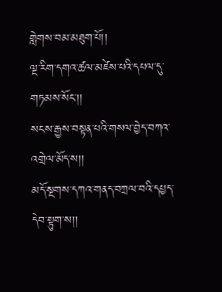གླེགས་བམ་མཐུག་པོ།།
ལྔ་རིག་དགའ་ཚལ་མཛེས་པའི་དཔལ་དུ་གཏམས་སོང་།།
སངས་རྒྱས་བསྟན་པའི་གསལ་བྱེད་བཀའ་འགྲེལ་མོད་ས།།
མདོ་སྔགས་དཀའ་གནད་བཀྲལ་བའི་དཔྱད་དེབ་སྟུག་ས།།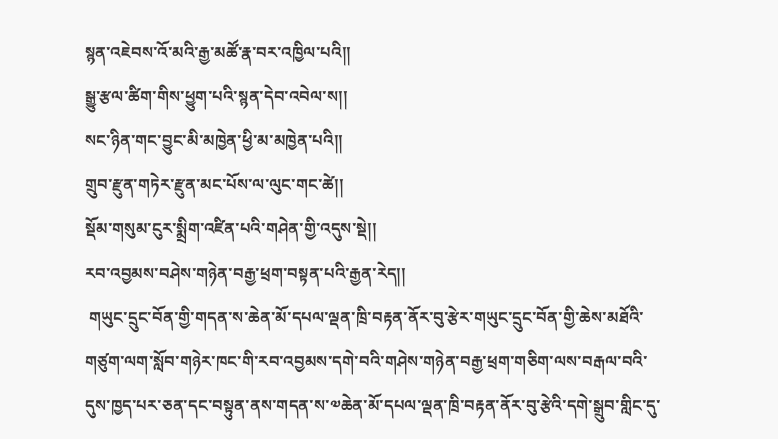སྙན་འཇེབས་འོ་མའི་རྒྱ་མཚོ་རྣ་བར་འཁྱིལ་པའི།།
སྒྱུ་རྩལ་ཚིག་གིས་ཕྱུག་པའི་སྙན་དེབ་འབེལ་ས།།
སང་ཉིན་གང་བྱུང་མི་མཁྱེན་ཕྱི་མ་མཁྱེན་པའི།།
གྲུབ་རྫུན་གཏེར་རྫུན་མང་པོས་ལ་ལུང་གང་ཚེ།།
སྡོམ་གསུམ་ངུར་སྨྲིག་འཛིན་པའི་གཤེན་གྱི་འདུས་སྡེ།།
རབ་འབྱམས་བཤེས་གཉེན་བརྒྱ་ཕྲག་བསྟན་པའི་རྒྱན་རེད།།
 གཡུང་དྲུང་བོན་གྱི་གདན་ས་ཆེན་མོ་དཔལ་ལྡན་ཁྲི་བརྟན་ནོར་བུ་རྩེར་གཡུང་དྲུང་བོན་གྱི་ཆེས་མཐོའི་གཙུག་ལག་སློབ་གཉེར་ཁང་གི་རབ་འབྱམས་དགེ་བའི་གཤེས་གཉེན་བརྒྱ་ཕྲག་གཅིག་ལས་བརྒལ་བའི་དུས་ཁྱད་པར་ཅན་དང་བསྟུན་ནས་གདན་ས་༧ཆེན་མོ་དཔལ་ལྡན་ཁྲི་བརྟན་ནོར་བུ་རྩེའི་དགེ་སྒྲུབ་གླིང་དུ་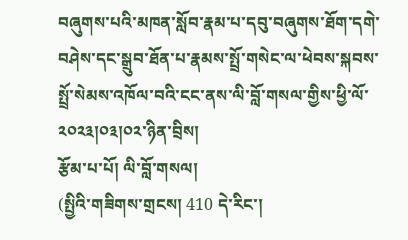བཞུགས་པའི་མཁན་སློབ་རྣམ་པ་དབུ་བཞུགས་ཐོག་དགེ་བཤེས་དང་སྒྲུབ་ཐོན་པ་རྣམས་སྤྲོ་གསེང་ལ་ཕེབས་སྐབས་སྤྲོ་སེམས་འཁོལ་བའི་ངང་ནས་ལི་བློ་གསལ་གྱིས་ཕྱི་ལོ་༢༠༢༣།༠༣།༠༢་ཉིན་བྲིས།
རྩོམ་པ་པོ། ལི་བློ་གསལ།
(སྤྱིའི་གཟིགས་གྲངས། 410 དེ་རིང་།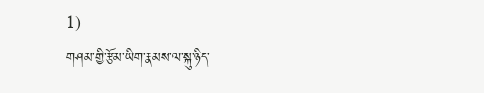1)
གཤམ་གྱི་རྩོམ་ཡིག་རྣམས་ལ་སྐུ་ཉིད་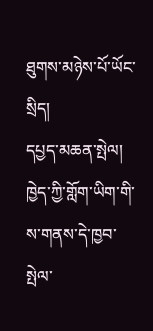ཐུགས་མཉེས་པོ་ཡོང་སྲིད།
དཔྱད་མཆན་སྤེལ།
ཁྱེད་ཀྱི་གློག་ཡིག་གི་ས་གནས་དེ་ཁྱབ་སྤེལ་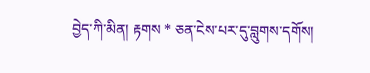བྱེད་ཀི་མིན། རྟགས * ཅན་ངེས་པར་དུ་བླུགས་དགོས།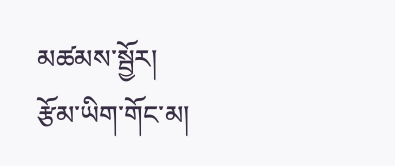མཚམས་སྦྱོར། རྩོམ་ཡིག་གོང་མ།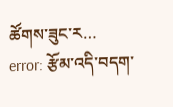ཚོགས་ཟུང་ར…
error: རྩོམ་འདི་བདག་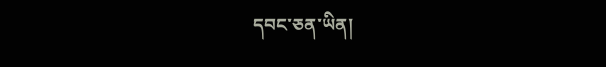དབང་ཅན་ཡིན།